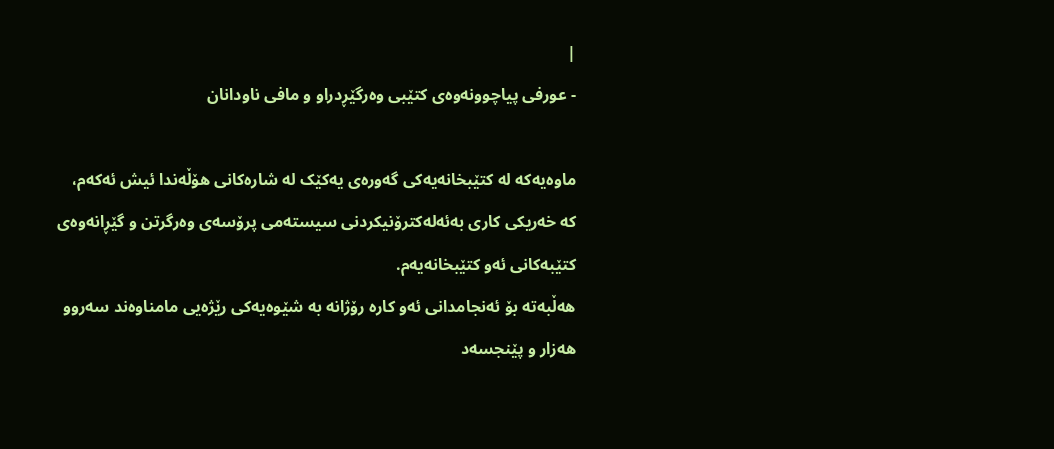|
- عورفی پیاچوونەوەی کتێبی وەرگێڕدراو و مافی ناودانان

ماوەیەکە لە کتێبخانەیەکی گەورەی یەکێک لە شارەکانی هۆڵەندا ئیش ئەکەم، کە خەریکی کاری بەئەلەکترۆنیکردنی سیستەمی پرۆسەی وەرگرتن و گێڕانەوەی کتێبەکانی ئەو کتێبخانەیەم.
هەڵبەتە بۆ ئەنجامدانی ئەو کارە رۆژانە بە شێوەیەکی رێژەیی مامناوەند سەروو هەزار و پێنجسەد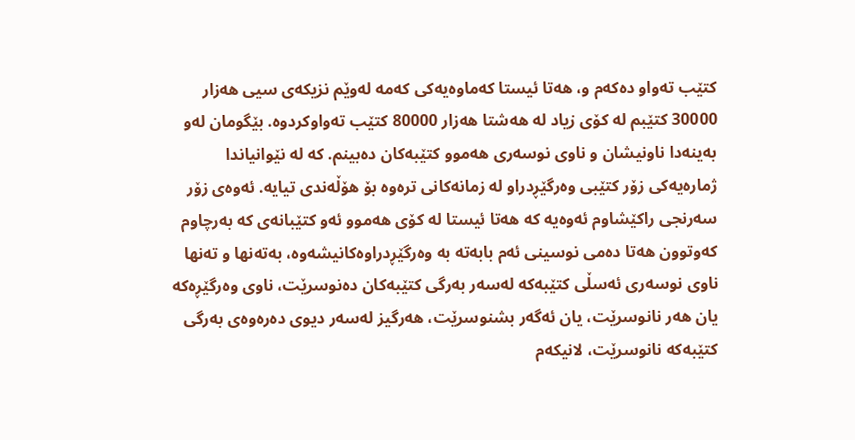کتێب تەواو دەکەم و، هەتا ئیستا کەماوەیەکی کەمە لەوێم نزیکەی سیی هەزار 30000 کتێبم لە کۆی زیاد لە هەشتا هەزار 80000 کتێب تەواوکردوە. بێگومان لەو بەینەدا ناونیشان و ناوی نوسەری هەموو کتێبەکان دەبینم. کە لە نێوانیاندا ژمارەیەکی زۆر کتێبی وەرگێڕدراو لە زمانەکانی ترەوە بۆ هۆڵەندی تیایە. ئەوەی زۆر سەرنجی راکێشاوم ئەوەیە کە هەتا ئیستا لە کۆی هەموو ئەو کتێبانەی کە بەرچاوم کەوتوون هەتا دەمی نوسینی ئەم بابەتە بە وەرگێڕدراوەکانیشەوە، بەتەنها و تەنها ناوی نوسەری ئەسڵی کتێبەکە لەسەر بەرگی کتێبەکان دەنوسرێت، ناوی وەرگێڕەکە یان هەر نانوسرێت، یان ئەگەر بشنوسرێت، هەرگیز لەسەر دیوی دەرەوەی بەرگی کتێبەکە نانوسرێت، لانیکەم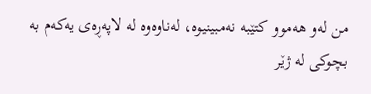من لەو هەموو کتێبە نەمبینیوە، لەناوەوە لە لاپەڕەی یەکەم بە بچوکی لە ژێر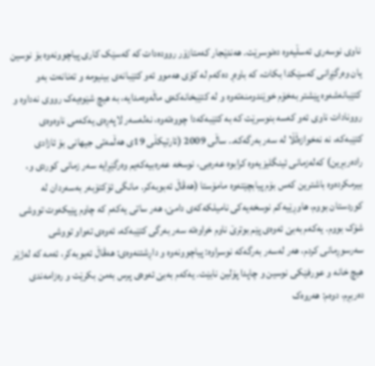ناوی نوسەری ئەسڵیەوە دەنوسرێت. هەندێجار کەمتازۆر روودەدات کە کەسێک کاری پیاچوونەوە بۆ نوسین یان وەرگێڕانی کەسێکدا بکات، کە باوەڕ دەکەم لە کۆی هەموو ئەو کتێبانەی بینیومە و تەنانەت بەو کتێبانەشەوە پێشتر بەخۆم خوێندومنەتەوە و لە کتێبخانەکەی ماڵەوەمدایە، بە هیچ شێوەیەک رووی نەداوە و روونادات ناوی ئەو کەسە بنوسرێت کە بە کتێبەکەدا چووەتەوە، نەلەسەر لاپەڕەی یەکەمی ناوەوەی کتێبەکە، نە نەخوازەڵڵا لە سەر بەرگەکە.. ساڵی 2009 (ئارتیکڵی 19ی هەڵمەتی جیهانی بۆ ئازادی رادەربڕین) کەلەزمانی ئینگلیزیەوە کرابوە عەرەبی، نوسخە عەرەبیەکەیم وەرگێڕایە سەر زمانی کوردی و، بیرمکردەوە باشترین کەس بۆم پیابچێتەوە مامۆستا (هەڤاڵ ئەبوبەکر. مانگی ئۆکتۆبەر بەسەردان لە کوردستان بووم، هاوڕێیەکم نوسخەیەکی نامیلکەکەی دامێ، هەر ساتی یەکەم کە چاوم پێیکەوت تووشی شۆک بووم. یەکەم بەبێ ئەوەی پێم بوترێ ناوم خراوەتە سەر بەرگی کتێبەکە، ئەوەی تەواو تووشی سەرسوڕمانی کردم، هەر لەسەر بەرگەکە نوسراوە: پیاچوونەوە و داڕشتنەوەی: هەڤاڵ ئەبوبەکر، ئەمە کە لەژێر هیچ خانە و عورفێکی نوسین و چاپدا پۆلین نابێت. یەکەم بەبێ ئەوەی پرس بەمن بکرێت و رەزامەندی دەربڕم، دوەم: هەروەک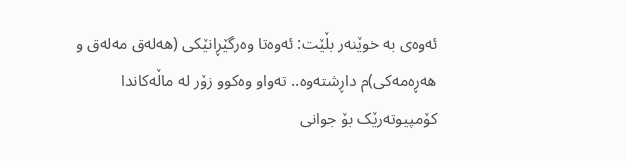ئەوەی بە خوێنەر بڵێت: ئەوەتا وەرگێڕانێکی (هەلەق مەلەق و هەڕەمەکی)م داڕشتەوە.. تەواو وەکوو زۆر لە ماڵەکاندا کۆمپیوتەرێک بۆ جوانی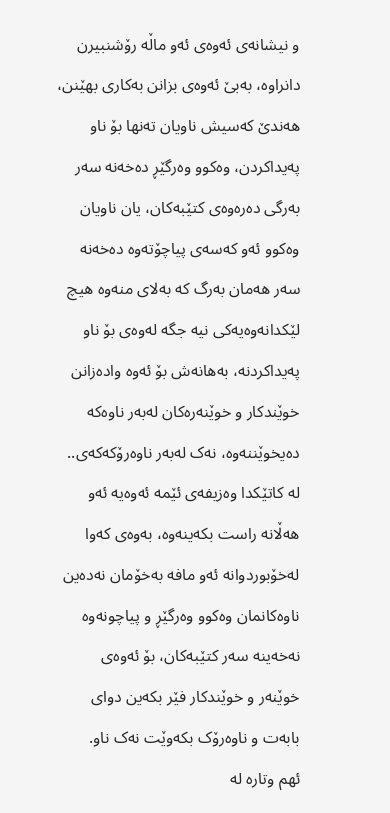و نیشانەی ئەوەی ئەو ماڵە رۆشنبیرن دانراوە، بەبێ ئەوەی بزانن بەکاری بهێنن، هەندێ کەسیش ناویان تەنها بۆ ناو پەیداکردن، وەکوو وەرگێڕ دەخەنە سەر بەرگی دەرەوەی کتێبەکان، یان ناویان وەکوو ئەو کەسەی پیاچۆتەوە دەخەنە سەر هەمان بەرگ کە بەلای منەوە هیچ لێکدانەوەیەکی نیە جگە لەوەی بۆ ناو پەیداکردنە، بەهانەش بۆ ئەوە وادەزانن خوێندکار و خوێنەرەکان لەبەر ناوەکە دەیخوێننەوە، نەک لەبەر ناوەرۆکەکەی.. لە کاتێکدا وەزیفەی ئێمە ئەوەیە ئەو هەڵانە راست بکەینەوە، بەوەی کەوا لەخۆبوردوانە ئەو مافە بەخۆمان نەدەین ناوەکانمان وەکوو وەرگێڕ و پیاچونەوە نەخەینە سەر کتێبەکان، بۆ ئەوەی خوێنەر و خوێندکار فێر بکەین دوای بابەت و ناوەرۆک بکەوێت نەک ناو.
ئهم وتاره له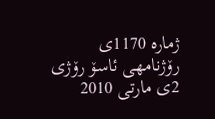ژماره 1170ی رۆژنامهی ئاسۆ رۆژی 2ی مارتی 2010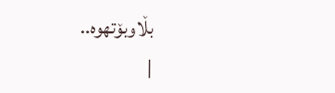بڵاوبۆتهوه..
|